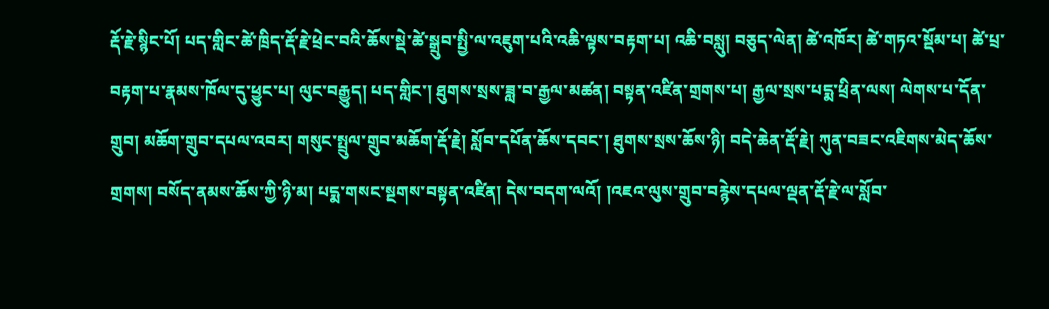རྡོ་རྗེ་སྙིང་པོ། པད་གླིང་ཚེ་ཁྲིད་རྡོ་རྗེ་ཕྲེང་བའི་ཆོས་སྡེ་ཚེ་སྒྲུབ་སྤྱི་ལ་འཇུག་པའི་འཆི་ལྟས་བརྟག་པ། འཆི་བསླུ། བཅུད་ལེན། ཚེ་འཁོར། ཚེ་གཏའ་སྡོམ་པ། ཚེ་པྲ་བརྟག་པ་རྣམས་ཁོལ་དུ་ཕྱུང་པ། ལུང་བརྒྱུད། པད་གླིང་། ཐུགས་སྲས་ཟླ་བ་རྒྱལ་མཚན། བསྟན་འཛིན་གྲགས་པ། རྒྱལ་སྲས་པདྨ་ཕྲིན་ལས། ལེགས་པ་དོན་གྲུབ། མཆོག་གྲུབ་དཔལ་འབར། གསུང་སྤྲུལ་གྲུབ་མཆོག་རྡོ་རྗེ། སློབ་དཔོན་ཆོས་དབང་། ཐུགས་སྲས་ཆོས་ཉི། བདེ་ཆེན་རྡོ་རྗེ། ཀུན་བཟང་འཇིགས་མེད་ཆོས་གྲགས། བསོད་ནམས་ཆོས་ཀྱི་ཉི་མ། པདྨ་གསང་སྔགས་བསྟན་འཛིན། དེས་བདག་ལའོ། །འཇའ་ལུས་གྲུབ་བརྙེས་དཔལ་ལྡན་རྡོ་རྗེ་ལ་སློབ་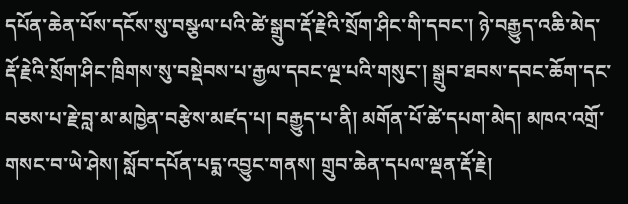དཔོན་ཆེན་པོས་དངོས་སུ་བསྩལ་པའི་ཚེ་སྒྲུབ་རྡོ་རྗེའི་སྲོག་ཤིང་གི་དབང་། ཉེ་བརྒྱུད་འཆི་མེད་རྡོ་རྗེའི་སྲོག་ཤིང་ཁྲིགས་སུ་བསྡེབས་པ་རྒྱལ་དབང་ལྔ་པའི་གསུང་། སྒྲུབ་ཐབས་དབང་ཆོག་དང་བཅས་པ་རྗེ་བླ་མ་མཁྱེན་བརྩེས་མཛད་པ། བརྒྱུད་པ་ནི། མགོན་པོ་ཚེ་དཔག་མེད། མཁའ་འགྲོ་གསང་བ་ཡེ་ཤེས། སློབ་དཔོན་པདྨ་འབྱུང་གནས། གྲུབ་ཆེན་དཔལ་ལྡན་རྡོ་རྗེ།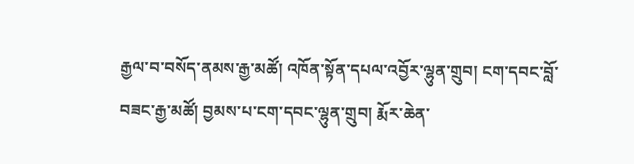རྒྱལ་བ་བསོད་ནམས་རྒྱ་མཚོ། འཁོན་སྟོན་དཔལ་འབྱོར་ལྷུན་གྲུབ། ངག་དབང་བློ་བཟང་རྒྱ་མཚོ། བྱམས་པ་ངག་དབང་ལྷུན་གྲུབ། རྨོར་ཆེན་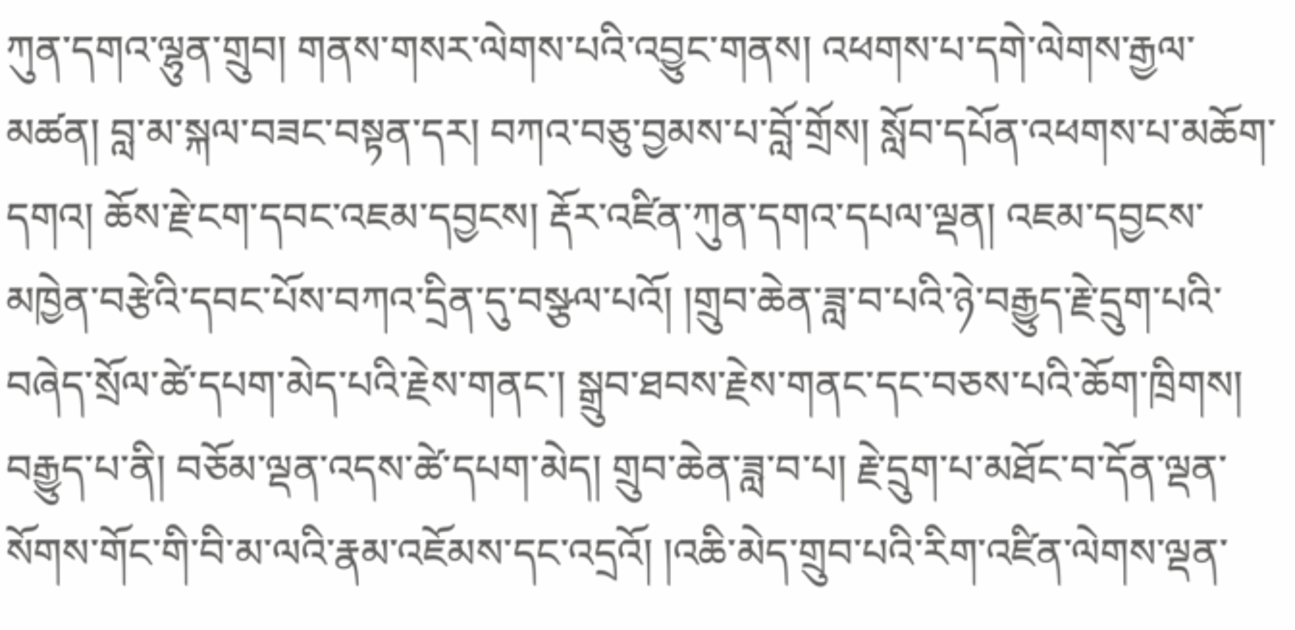ཀུན་དགའ་ལྷུན་གྲུབ། གནས་གསར་ལེགས་པའི་འབྱུང་གནས། འཕགས་པ་དགེ་ལེགས་རྒྱལ་མཚན། བླ་མ་སྐལ་བཟང་བསྟན་དར། བཀའ་བཅུ་བྱམས་པ་བློ་གྲོས། སློབ་དཔོན་འཕགས་པ་མཆོག་དགའ། ཆོས་རྗེ་ངག་དབང་འཇམ་དབྱངས། རྡོར་འཛིན་ཀུན་དགའ་དཔལ་ལྡན། འཇམ་དབྱངས་མཁྱེན་བརྩེའི་དབང་པོས་བཀའ་དྲིན་དུ་བསྩལ་པའོ། །གྲུབ་ཆེན་ཟླ་བ་པའི་ཉེ་བརྒྱུད་རྗེ་དྲུག་པའི་བཞེད་སྲོལ་ཚེ་དཔག་མེད་པའི་རྗེས་གནང་། སྒྲུབ་ཐབས་རྗེས་གནང་དང་བཅས་པའི་ཆོག་ཁྲིགས། བརྒྱུད་པ་ནི། བཅོམ་ལྡན་འདས་ཚེ་དཔག་མེད། གྲུབ་ཆེན་ཟླ་བ་པ། རྗེ་དྲུག་པ་མཐོང་བ་དོན་ལྡན་སོགས་གོང་གི་བི་མ་ལའི་རྣམ་འཇོམས་དང་འདྲའོ། །འཆི་མེད་གྲུབ་པའི་རིག་འཛིན་ལེགས་ལྡན་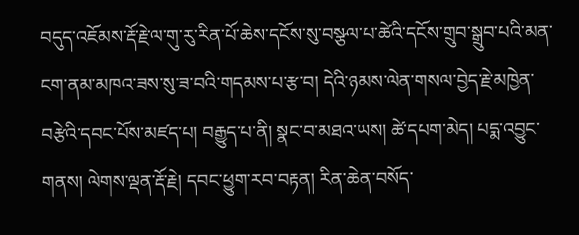བདུད་འཇོམས་རྡོ་རྗེ་ལ་གུ་རུ་རིན་པོ་ཆེས་དངོས་སུ་བསྩལ་པ་ཚེའི་དངོས་གྲུབ་སྒྲུབ་པའི་མན་ངག་ནམ་མཁའ་ཟས་སུ་ཟ་བའི་གདམས་པ་རྩ་བ། དེའི་ཉམས་ལེན་གསལ་བྱེད་རྗེ་མཁྱེན་བརྩེའི་དབང་པོས་མཛད་པ། བརྒྱུད་པ་ནི། སྣང་བ་མཐའ་ཡས། ཚེ་དཔག་མེད། པདྨ་འབྱུང་གནས། ལེགས་ལྡན་རྡོ་རྗེ། དབང་ཕྱུག་རབ་བརྟན། རིན་ཆེན་བསོད་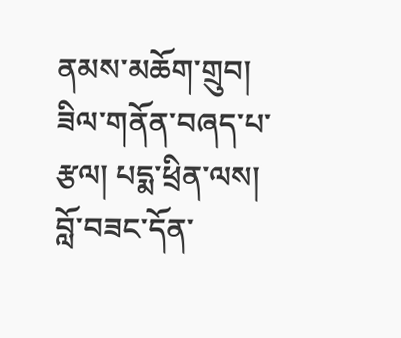ནམས་མཆོག་གྲུབ། ཟིལ་གནོན་བཞད་པ་རྩལ། པདྨ་ཕྲིན་ལས། བློ་བཟང་དོན་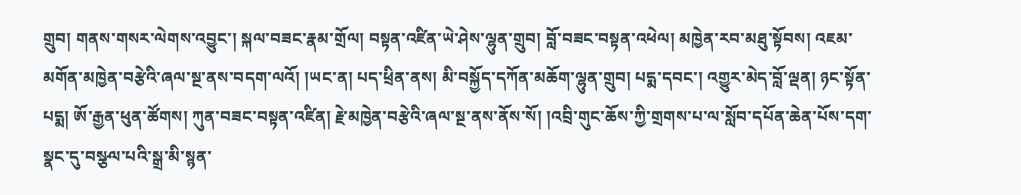གྲུབ། གནས་གསར་ལེགས་འབྱུང་། སྐལ་བཟང་རྣམ་གྲོལ། བསྟན་འཛིན་ཡེ་ཤེས་ལྷུན་གྲུབ། བློ་བཟང་བསྟན་འཕེལ། མཁྱེན་རབ་མཐུ་སྟོབས། འཇམ་མགོན་མཁྱེན་བརྩེའི་ཞལ་སྔ་ནས་བདག་ལའོ། །ཡང་ན། པད་ཕྲིན་ནས། མི་བསྐྱོད་དཀོན་མཆོག་ལྷུན་གྲུབ། པདྨ་དབང་། འགྱུར་མེད་བློ་ལྡན། ཉང་སྟོན་པདྨ། ཨོ་རྒྱན་ཕུན་ཚོགས། ཀུན་བཟང་བསྟན་འཛིན། རྗེ་མཁྱེན་བརྩེའི་ཞལ་སྔ་ནས་ནོས་སོ། །འབྲི་གུང་ཆོས་ཀྱི་གྲགས་པ་ལ་སློབ་དཔོན་ཆེན་པོས་དག་སྣང་དུ་བསྩལ་པའི་སྒྲ་མི་སྙན་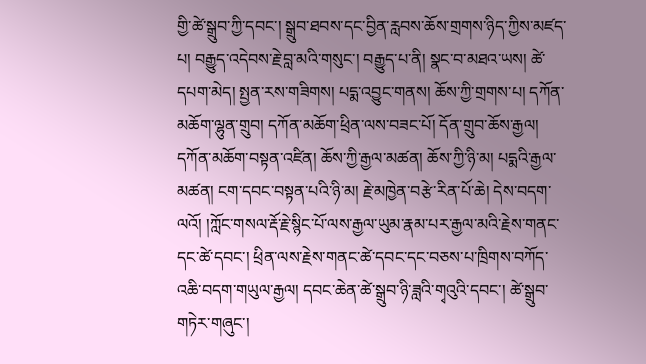གྱི་ཚེ་སྒྲུབ་ཀྱི་དབང་། སྒྲུབ་ཐབས་དང་བྱིན་རླབས་ཆོས་གྲགས་ཉིད་ཀྱིས་མཛད་པ། བརྒྱུད་འདེབས་རྗེ་བླ་མའི་གསུང་། བརྒྱུད་པ་ནི། སྣང་བ་མཐའ་ཡས། ཚེ་དཔག་མེད། སྤྱན་རས་གཟིགས། པདྨ་འབྱུང་གནས། ཆོས་ཀྱི་གྲགས་པ། དཀོན་མཆོག་ལྷུན་གྲུབ། དཀོན་མཆོག་ཕྲིན་ལས་བཟང་པོ། དོན་གྲུབ་ཆོས་རྒྱལ། དཀོན་མཆོག་བསྟན་འཛིན། ཆོས་ཀྱི་རྒྱལ་མཚན། ཆོས་ཀྱི་ཉི་མ། པདྨའི་རྒྱལ་མཚན། ངག་དབང་བསྟན་པའི་ཉི་མ། རྗེ་མཁྱེན་བརྩེ་རིན་པོ་ཆེ། དེས་བདག་ལའོ། །ཀློང་གསལ་རྡོ་རྗེ་སྙིང་པོ་ལས་རྒྱལ་ཡུམ་རྣམ་པར་རྒྱལ་མའི་རྗེས་གནང་དང་ཚེ་དབང་། ཕྲིན་ལས་རྗེས་གནང་ཚེ་དབང་དང་བཅས་པ་ཁྲིགས་བཀོད་འཆི་བདག་གཡུལ་རྒྱལ། དབང་ཆེན་ཚེ་སྒྲུབ་ཉི་ཟླའི་གྭའུའི་དབང་། ཚེ་སྒྲུབ་གཏེར་གཞུང་།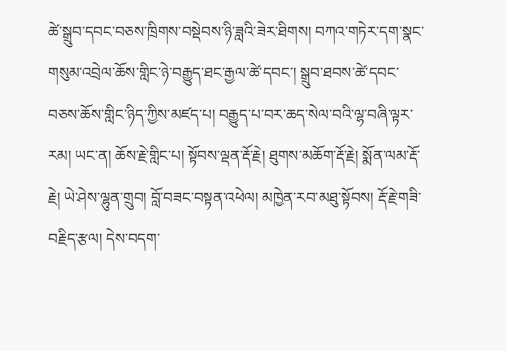ཚེ་སྒྲུབ་དབང་བཅས་ཁྲིགས་བསྡེབས་ཉི་ཟླའི་ཟེར་ཐིགས། བཀའ་གཏེར་དག་སྣང་གསུམ་འབྲེལ་ཆོས་གླིང་ཉེ་བརྒྱུད་ཐང་རྒྱལ་ཚེ་དབང་། སྒྲུབ་ཐབས་ཚེ་དབང་བཅས་ཆོས་གླིང་ཉིད་ཀྱིས་མཛད་པ། བརྒྱུད་པ་བར་ཆད་སེལ་བའི་ལྷ་བཞི་ལྟར་རམ། ཡང་ན། ཆོས་རྗེ་གླིང་པ། སྟོབས་ལྡན་རྡོ་རྗེ། ཐུགས་མཆོག་རྡོ་རྗེ། སྨོན་ལམ་རྡོ་རྗེ། ཡེ་ཤེས་ལྷུན་གྲུབ། བློ་བཟང་བསྟན་འཕེལ། མཁྱེན་རབ་མཐུ་སྟོབས། རྡོ་རྗེ་གཟི་བརྗིད་རྩལ། དེས་བདག་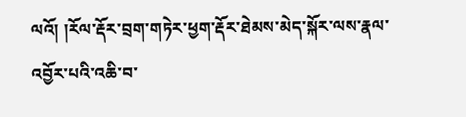ལའོ། །རོལ་རྡོར་བྲག་གཏེར་ཕྱག་རྡོར་ཐེམས་མེད་སྐོར་ལས་རྣལ་འབྱོར་པའི་འཆི་བ་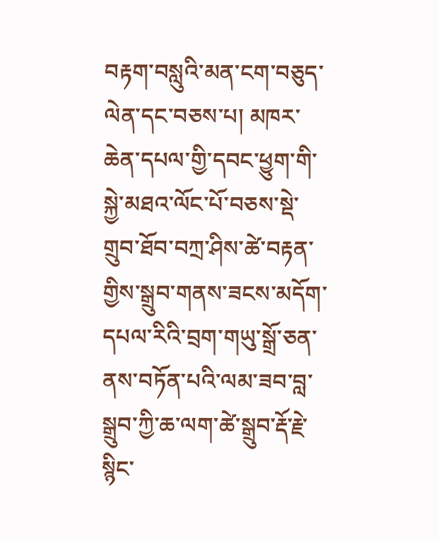བརྟག་བསླུའི་མན་ངག་བཅུད་ལེན་དང་བཅས་པ། མཁར་ཆེན་དཔལ་གྱི་དབང་ཕྱུག་གི་སྐྱེ་མཐའ་ལོང་པོ་བཅས་སྡེ་གྲུབ་ཐོབ་བཀྲ་ཤིས་ཚེ་བརྟན་གྱིས་སྒྲུབ་གནས་ཟངས་མདོག་དཔལ་རིའི་བྲག་གཡུ་སྒྲོ་ཅན་ནས་བཏོན་པའི་ལམ་ཟབ་བླ་སྒྲུབ་ཀྱི་ཆ་ལག་ཚེ་སྒྲུབ་རྡོ་རྗེ་སྙིང་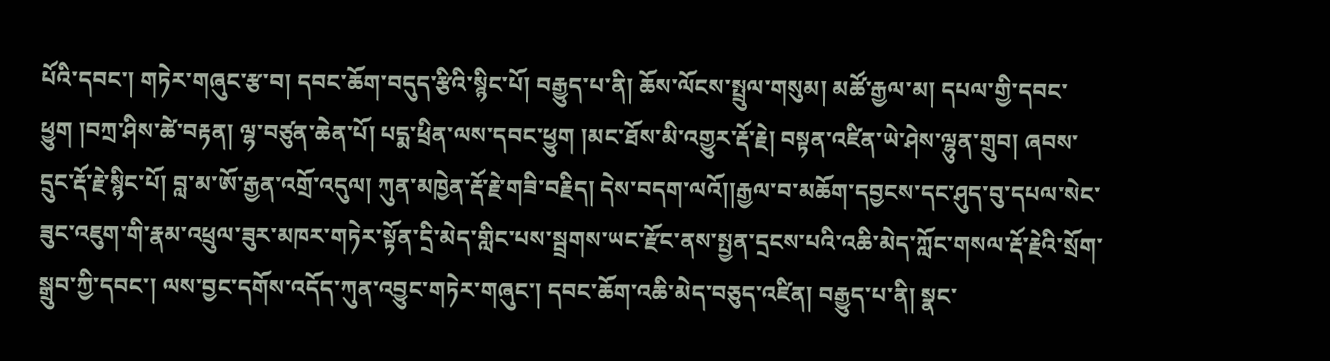པོའི་དབང་། གཏེར་གཞུང་རྩ་བ། དབང་ཆོག་བདུད་རྩིའི་སྙིང་པོ། བརྒྱུད་པ་ནི། ཆོས་ལོངས་སྤྲུལ་གསུམ། མཚོ་རྒྱལ་མ། དཔལ་གྱི་དབང་ཕྱུག །བཀྲ་ཤིས་ཚེ་བརྟན། ལྷ་བཙུན་ཆེན་པོ། པདྨ་ཕྲིན་ལས་དབང་ཕྱུག །མང་ཐོས་མི་འགྱུར་རྡོ་རྗེ། བསྟན་འཛིན་ཡེ་ཤེས་ལྷུན་གྲུབ། ཞབས་དྲུང་རྡོ་རྗེ་སྙིང་པོ། བླ་མ་ཨོ་རྒྱན་འགྲོ་འདུལ། ཀུན་མཁྱེན་རྡོ་རྗེ་གཟི་བརྗིད། དེས་བདག་ལའོ།།རྒྱལ་བ་མཆོག་དབྱངས་དང་ཤུད་བུ་དཔལ་སེང་ཟུང་འཇུག་གི་རྣམ་འཕྲུལ་ཟུར་མཁར་གཏེར་སྟོན་དྲི་མེད་གླིང་པས་སྦྲགས་ཡང་རྫོང་ནས་སྤྱན་དྲངས་པའི་འཆི་མེད་ཀློང་གསལ་རྡོ་རྗེའི་སྲོག་སྒྲུབ་ཀྱི་དབང་། ལས་བྱང་དགོས་འདོད་ཀུན་འབྱུང་གཏེར་གཞུང་། དབང་ཆོག་འཆི་མེད་བཅུད་འཛིན། བརྒྱུད་པ་ནི། སྣང་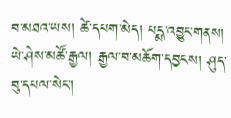བ་མཐའ་ཡས། ཚེ་དཔག་མེད། པདྨ་འབྱུང་གནས། ཡེ་ཤེས་མཚོ་རྒྱལ། རྒྱལ་བ་མཆོག་དབྱངས། ཤུད་བུ་དཔལ་སེང་།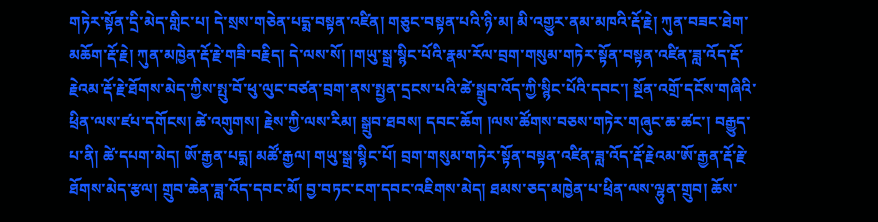གཏེར་སྟོན་དྲི་མེད་གླིང་པ། དེ་སྲས་གཅེན་པདྨ་བསྟན་འཛིན། གཅུང་བསྟན་པའི་ཉི་མ། མི་འགྱུར་ནམ་མཁའི་རྡོ་རྗེ། ཀུན་བཟང་ཐེག་མཆོག་རྡོ་རྗེ། ཀུན་མཁྱེན་རྡོ་རྗེ་གཟི་བརྗིད། དེ་ལས་སོ། །གཡུ་སྒྲ་སྙིང་པོའི་རྣམ་རོལ་བྲག་གསུམ་གཏེར་སྟོན་བསྟན་འཛིན་ཟླ་འོད་རྡོ་རྗེའམ་རྡོ་རྗེ་ཐོགས་མེད་ཀྱིས་སྤུ་བོ་ཕུ་ལུང་བཙན་བྲག་ནས་སྤྱན་དྲངས་པའི་ཚེ་སྒྲུབ་འོད་ཀྱི་སྙིང་པོའི་དབང་། སྔོན་འགྲོ་དངོས་གཞིའི་ཕྲིན་ལས་ཛཔ་དགོངས། ཚེ་འགུགས། རྗེས་ཀྱི་ལས་རིམ། སྒྲུབ་ཐབས། དབང་ཆོག །ལས་ཚོགས་བཅས་གཏེར་གཞུང་ཆ་ཚང་། བརྒྱུད་པ་ནི། ཚེ་དཔག་མེད། ཨོ་རྒྱན་པདྨ། མཚོ་རྒྱལ། གཡུ་སྒྲ་སྙིང་པོ། བྲག་གསུམ་གཏེར་སྟོན་བསྟན་འཛིན་ཟླ་འོད་རྡོ་རྗེའམ་ཨོ་རྒྱན་རྡོ་རྗེ་ཐོགས་མེད་རྩལ། གྲུབ་ཆེན་ཟླ་འོད་དབང་མོ། བྱ་བཏང་ངག་དབང་འཇིགས་མེད། ཐམས་ཅད་མཁྱེན་པ་ཕྲིན་ལས་ལྷུན་གྲུབ། ཆོས་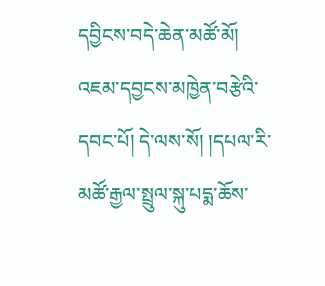དབྱིངས་བདེ་ཆེན་མཚོ་མོ། འཇམ་དབྱངས་མཁྱེན་བརྩེའི་དབང་པོ། དེ་ལས་སོ། །དཔལ་རི་མཚོ་རྒྱལ་སྤྲུལ་སྐུ་པདྨ་ཆོས་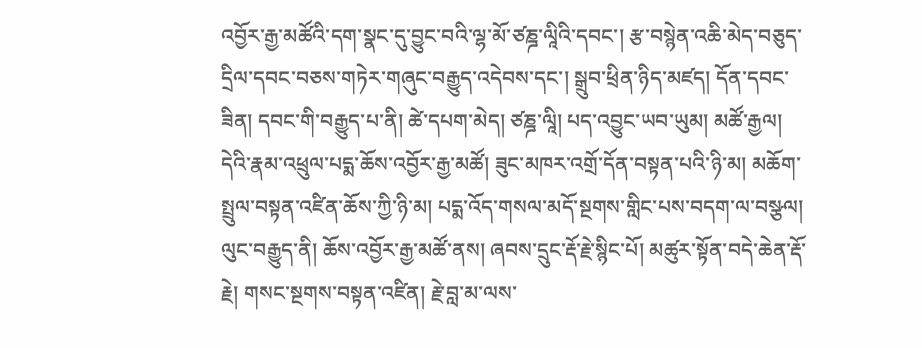འབྱོར་རྒྱ་མཚོའི་དག་སྣང་དུ་བྱུང་བའི་ལྷ་མོ་ཙཎྜ་ལཱིའི་དབང་། རྩ་བསྙེན་འཆི་མེད་བཅུད་དྲིལ་དབང་བཅས་གཏེར་གཞུང་བརྒྱུད་འདེབས་དང་། སྒྲུབ་ཕྲིན་ཉིད་མཛད། དོན་དབང་ཟིན། དབང་གི་བརྒྱུད་པ་ནི། ཚེ་དཔག་མེད། ཙཎྜ་ལཱི། པད་འབྱུང་ཡབ་ཡུམ། མཚོ་རྒྱལ། དེའི་རྣམ་འཕྲུལ་པདྨ་ཆོས་འབྱོར་རྒྱ་མཚོ། ཟུང་མཁར་འགྲོ་དོན་བསྟན་པའི་ཉི་མ། མཆོག་སྤྲུལ་བསྟན་འཛིན་ཆོས་ཀྱི་ཉི་མ། པདྨ་འོད་གསལ་མདོ་སྔགས་གླིང་པས་བདག་ལ་བསྩལ། ལུང་བརྒྱུད་ནི། ཆོས་འབྱོར་རྒྱ་མཚོ་ནས། ཞབས་དྲུང་རྡོ་རྗེ་སྙིང་པོ། མཚུར་སྟོན་བདེ་ཆེན་རྡོ་རྗེ། གསང་སྔགས་བསྟན་འཛིན། རྗེ་བླ་མ་ལས་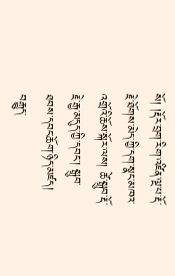སོ། །རྡོར་བྲག་རིག་འཛིན་ལྔ་པ་རྡོ་རྗེ་ཐོགས་མེད་ཀྱི་དག་སྣང་མཁའ་འགྲོའི་ཆོས་སྐོར་ལས། ཚེ་སྒྲུབ་རྡོ་རྗེ་རྒྱ་མདུད་ཀྱི་དབང་། སྒྲུབ་ཐབས་དབང་ཆོག་ཉིད་མཛད། བརྒྱུད་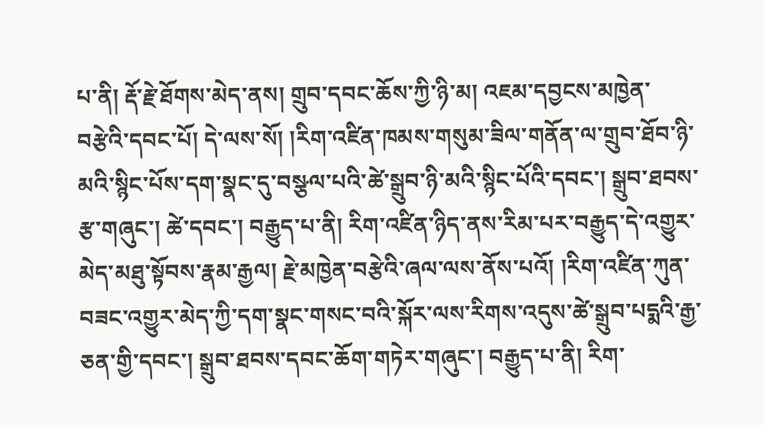པ་ནི། རྡོ་རྗེ་ཐོགས་མེད་ནས། གྲུབ་དབང་ཆོས་ཀྱི་ཉི་མ། འཇམ་དབྱངས་མཁྱེན་བརྩེའི་དབང་པོ། དེ་ལས་སོ། །རིག་འཛིན་ཁམས་གསུམ་ཟིལ་གནོན་ལ་གྲུབ་ཐོབ་ཉི་མའི་སྙིང་པོས་དག་སྣང་དུ་བསྩལ་པའི་ཚེ་སྒྲུབ་ཉི་མའི་སྙིང་པོའི་དབང་། སྒྲུབ་ཐབས་རྩ་གཞུང་། ཚེ་དབང་། བརྒྱུད་པ་ནི། རིག་འཛིན་ཉིད་ནས་རིམ་པར་བརྒྱུད་དེ་འགྱུར་མེད་མཐུ་སྟོབས་རྣམ་རྒྱལ། རྗེ་མཁྱེན་བརྩེའི་ཞལ་ལས་ནོས་པའོ། །རིག་འཛིན་ཀུན་བཟང་འགྱུར་མེད་ཀྱི་དག་སྣང་གསང་བའི་སྐོར་ལས་རིགས་འདུས་ཚེ་སྒྲུབ་པདྨའི་རྒྱ་ཅན་གྱི་དབང་། སྒྲུབ་ཐབས་དབང་ཆོག་གཏེར་གཞུང་། བརྒྱུད་པ་ནི། རིག་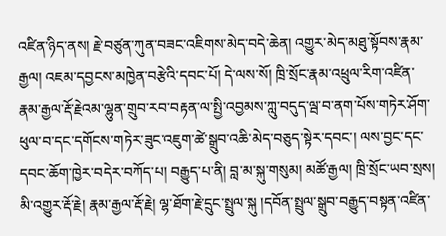འཛིན་ཉིད་ནས། རྗེ་བཙུན་ཀུན་བཟང་འཇིགས་མེད་བདེ་ཆེན། འགྱུར་མེད་མཐུ་སྟོབས་རྣམ་རྒྱལ། འཇམ་དབྱངས་མཁྱེན་བརྩེའི་དབང་པོ། དེ་ལས་སོ། ཁྲི་སྲོང་རྣམ་འཕྲུལ་རིག་འཛིན་རྣམ་རྒྱལ་རྡོ་རྗེའམ་ལྷུན་གྲུབ་རབ་བརྟན་ལ་སྤྱི་འབྱམས་ཀླུ་བདུད་ལྦ་བ་ནག་པོས་གཏེར་ཤོག་ཕུལ་བ་དང་དགོངས་གཏེར་ཟུང་འཇུག་ཚེ་སྒྲུབ་འཆི་མེད་བཅུད་སྟེར་དབང་། ལས་བྱང་དང་དབང་ཆོག་ཁྱེར་བདེར་བཀོད་པ། བརྒྱུད་པ་ནི། བླ་མ་སྐུ་གསུམ། མཚོ་རྒྱལ། ཁྲི་སྲོང་ཡབ་སྲས། མི་འགྱུར་རྡོ་རྗེ། རྣམ་རྒྱལ་རྡོ་རྗེ། ལྷ་ཐོག་རྗེ་དྲུང་སྤྲུལ་སྐུ །དབོན་སྤྲུལ་སྒྲུབ་བརྒྱུད་བསྟན་འཛིན་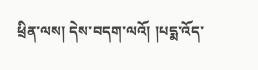ཕྲིན་ལས། དེས་བདག་ལའོ། །པདྨ་འོད་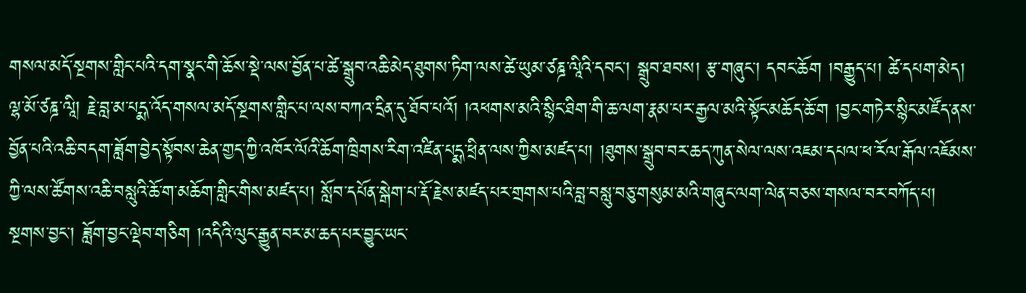གསལ་མདོ་སྔགས་གླིང་པའི་དག་སྣང་གི་ཆོས་སྡེ་ལས་བྱོན་པ་ཚེ་སྒྲུབ་འཆི་མེད་ཐུགས་ཏིག་ལས་ཚེ་ཡུམ་ཙཎྜ་ལཱིའི་དབང་། སྒྲུབ་ཐབས། རྩ་གཞུང་། དབང་ཆོག །བརྒྱུད་པ། ཚེ་དཔག་མེད། ལྷ་མོ་ཙཎྜ་ལཱི། རྗེ་བླ་མ་པདྨ་འོད་གསལ་མདོ་སྔགས་གླིང་པ་ལས་བཀའ་དྲིན་དུ་ཐོབ་པའོ། །འཕགས་མའི་སྙིང་ཐིག་གི་ཆ་ལག་རྣམ་པར་རྒྱལ་མའི་སྟོང་མཆོད་ཆོ་ག །བྱང་གཏེར་སྙིང་མཛོད་ནས་བྱོན་པའི་འཆི་བདག་ཟློག་བྱེད་སྟོབས་ཆེན་གྱད་ཀྱི་འཁོར་ལོའི་ཆོག་ཁྲིགས་རིག་འཛིན་པདྨ་ཕྲིན་ལས་ཀྱིས་མཛད་པ། །ཐུགས་སྒྲུབ་བར་ཆད་ཀུན་སེལ་ལས་འཇམ་དཔལ་ཕ་རོལ་རྒོལ་འཇོམས་ཀྱི་ལས་ཚོགས་འཆི་བསླུའི་ཆོ་ག་མཆོག་གླིང་གིས་མཛད་པ། སློབ་དཔོན་སྒེག་པ་རྡོ་རྗེས་མཛད་པར་གྲགས་པའི་བླ་བསླུ་བཅུ་གསུམ་མའི་གཞུང་ལག་ལེན་བཅས་གསལ་བར་བཀོད་པ། སྔགས་བྱང་། ཟློག་བྱང་ལྡེབ་གཅིག །འདིའི་ལུང་རྒྱུན་བར་མ་ཆད་པར་བྱུང་ཡང་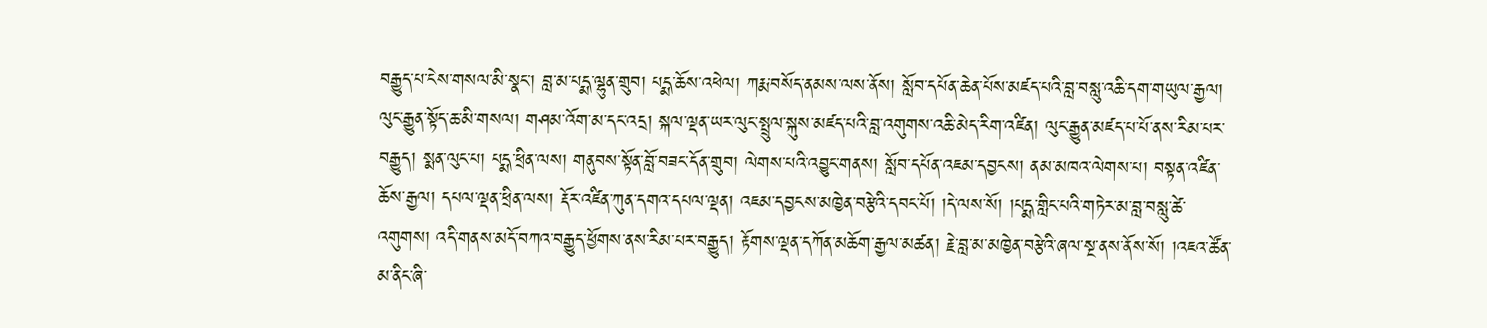བརྒྱུད་པ་ངེས་གསལ་མི་སྣང་། བླ་མ་པདྨ་ལྷུན་གྲུབ། པདྨ་ཆོས་འཕེལ། ཀརྨ་བསོད་ནམས་ལས་ནོས། སློབ་དཔོན་ཆེན་པོས་མཛད་པའི་བླ་བསླུ་འཆི་དག་གཡུལ་རྒྱལ། ལུང་རྒྱུན་སྟོད་ཆ་མི་གསལ། གཤམ་འོག་མ་དང་འདྲ། སྐལ་ལྡན་ཡར་ལུང་སྤྲུལ་སྐུས་མཛད་པའི་བླ་འགུགས་འཆི་མེད་རིག་འཛིན། ལུང་རྒྱུན་མཛད་པ་པོ་ནས་རིམ་པར་བརྒྱུད། སྨན་ལུང་པ། པདྨ་ཕྲིན་ལས། གནུབས་སྟོན་བློ་བཟང་དོན་གྲུབ། ལེགས་པའི་འབྱུང་གནས། སློབ་དཔོན་འཇམ་དབྱངས། ནམ་མཁའ་ལེགས་པ། བསྟན་འཛིན་ཆོས་རྒྱལ། དཔལ་ལྡན་ཕྲིན་ལས། རྡོར་འཛིན་ཀུན་དགའ་དཔལ་ལྡན། འཇམ་དབྱངས་མཁྱེན་བརྩེའི་དབང་པོ། །དེ་ལས་སོ། །པདྨ་གླིང་པའི་གཏེར་མ་བླ་བསླུ་ཚེ་འགུགས། འདི་གནས་མདོ་བཀའ་བརྒྱུད་ཕྱོགས་ནས་རིམ་པར་བརྒྱུད། རྟོགས་ལྡན་དཀོན་མཆོག་རྒྱལ་མཚན། རྗེ་བླ་མ་མཁྱེན་བརྩེའི་ཞལ་སྔ་ནས་ནོས་སོ། །འཇའ་ཚོན་མ་ནིང་ཞི་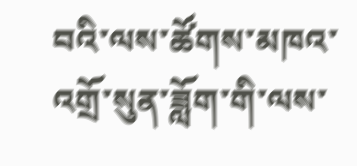བའི་ལས་ཚོགས་མཁའ་འགྲོ་སུན་ཟློག་གི་ལས་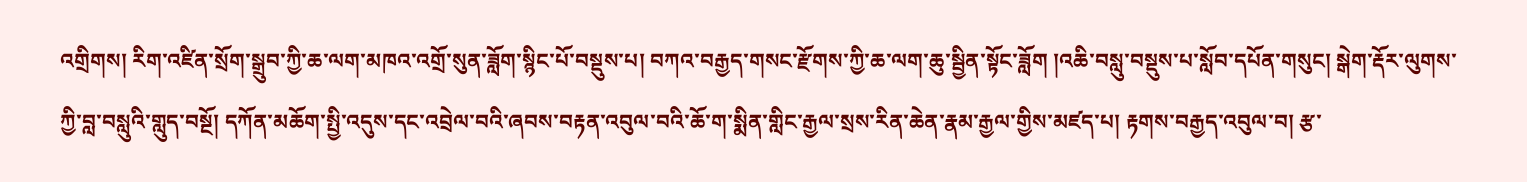འགྲིགས། རིག་འཛིན་སྲོག་སྒྲུབ་ཀྱི་ཆ་ལག་མཁའ་འགྲོ་སུན་ཟློག་སྙིང་པོ་བསྡུས་པ། བཀའ་བརྒྱད་གསང་རྫོགས་ཀྱི་ཆ་ལག་ཆུ་སྦྱིན་སྟོང་ཟློག །འཆི་བསླུ་བསྡུས་པ་སློབ་དཔོན་གསུང། སྒེག་རྡོར་ལུགས་ཀྱི་བླ་བསླུའི་གླུད་བསྔོ། དཀོན་མཆོག་སྤྱི་འདུས་དང་འབྲེལ་བའི་ཞབས་བརྟན་འབུལ་བའི་ཆོ་ག་སྨིན་གླིང་རྒྱལ་སྲས་རིན་ཆེན་རྣམ་རྒྱལ་གྱིས་མཛད་པ། རྟགས་བརྒྱད་འབུལ་བ། རྩ་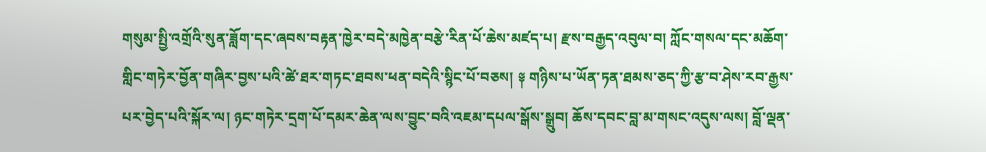གསུམ་སྤྱི་འགྲོའི་སུན་ཟློག་དང་ཞབས་བརྟན་ཁྱེར་བདེ་མཁྱེན་བརྩེ་རིན་པོ་ཆེས་མཛད་པ། རྫས་བརྒྱད་འབུལ་བ། ཀློང་གསལ་དང་མཆོག་གླིང་གཏེར་བྱོན་གཞིར་བྱས་པའི་ཚེ་ཐར་གཏང་ཐབས་ཕན་བདེའི་སྙིང་པོ་བཅས། ༈ གཉིས་པ་ཡོན་ཏན་ཐམས་ཅད་ཀྱི་རྩ་བ་ཤེས་རབ་རྒྱས་པར་བྱེད་པའི་སྐོར་ལ། ཉང་གཏེར་དྲག་པོ་དམར་ཆེན་ལས་བྱུང་བའི་འཇམ་དཔལ་སྒོས་སྒྲུབ། ཆོས་དབང་བླ་མ་གསང་འདུས་ལས། བློ་ལྡན་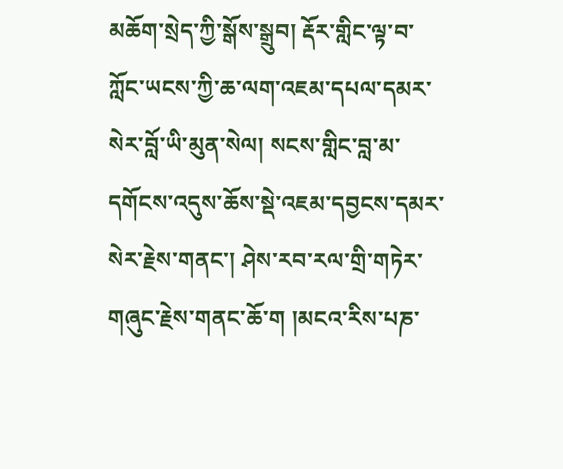མཆོག་སྲེད་ཀྱི་སྒོས་སྒྲུབ། རྡོར་གླིང་ལྟ་བ་ཀློང་ཡངས་ཀྱི་ཆ་ལག་འཇམ་དཔལ་དམར་སེར་བློ་ཡི་མུན་སེལ། སངས་གླིང་བླ་མ་དགོངས་འདུས་ཆོས་སྡེ་འཇམ་དབྱངས་དམར་སེར་རྗེས་གནང་། ཤེས་རབ་རལ་གྲི་གཏེར་གཞུང་རྗེས་གནང་ཆོ་ག །མངའ་རིས་པཎ་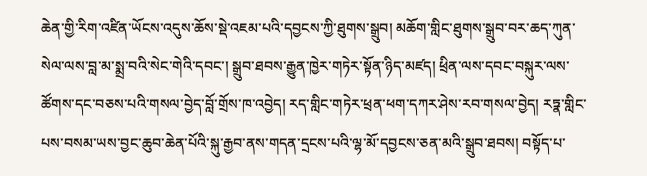ཆེན་གྱི་རིག་འཛིན་ཡོངས་འདུས་ཆོས་སྡེ་འཇམ་པའི་དབྱངས་ཀྱི་ཐུགས་སྒྲུབ། མཆོག་གླིང་ཐུགས་སྒྲུབ་བར་ཆད་ཀུན་སེལ་ལས་བླ་མ་སྨྲ་བའི་སེང་གེའི་དབང་། སྒྲུབ་ཐབས་རྒྱུན་ཁྱེར་གཏེར་སྟོན་ཉིད་མཛད། ཕྲིན་ལས་དབང་བསྐུར་ལས་ཚོགས་དང་བཅས་པའི་གསལ་བྱེད་བློ་གྲོས་ཁ་འབྱེད། རད་གླིང་གཏེར་ཕྲན་ཕག་དཀར་ཤེས་རབ་གསལ་བྱེད། རཏྣ་གླིང་པས་བསམ་ཡས་བྱང་ཆུབ་ཆེན་པོའི་སྐུ་རྒྱབ་ནས་གདན་དྲངས་པའི་ལྷ་མོ་དབྱངས་ཅན་མའི་སྒྲུབ་ཐབས། བསྟོད་པ་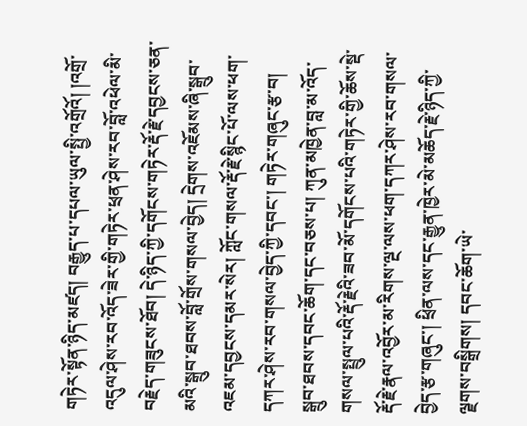གཏེར་སྟོན་ཉིད་མཛད། བརྒྱུད་པ་དཔལ་ཡུལ་སྤྱི་འགྲོའོ། །འགྲོ་འདུལ་ཤེས་རབ་འོད་ཟེར་གྱི་གཏེར་ཕྲན་ཤེས་རབ་བློ་འཕེལ་མི་བརྗེད་གཟུངས་ཐོབ། དེ་ཉིད་ཀྱི་དགོངས་གཏེར་རྡོ་རྗེ་དབྱངས་ཅན་མའི་སྒྲུབ་ཐབས་བློ་གྲོས་གསལ་བྱེད། དྲེགས་འཇོམས་ཞི་སྒྲུབ་འཇམ་དབྱངས་དམར་སེར། ཀློང་གསལ་རྡོ་རྗེ་སྙིང་པོ་ལས་ཕག་དཀར་ཤེས་རབ་གསལ་བྱེད་ཀྱི་དབང་། གཏེར་གཞུང་རྩ་བ། སྒྲུབ་ཐབས་དབང་ཆོག་དང་བཅས་པ། ཀུན་མཁྱེན་བླ་མ་འོད་གསལ་སྤྲུལ་པའི་རྡོ་རྗེའི་ཟབ་མོ་དགོངས་པའི་གཏེར་གྱི་ཆོས་སྡེ་རྡོ་རྗེ་རྣལ་འབྱོར་མ་རིགས་ལྔ་ལས་ཕག་དཀར་ཤེས་རབ་གསལ་བྱེད་རྩ་གཞུང་། ཕྲིན་ལས་དང་རྒྱུན་ཁྱེར་མེ་མཆོད་རྗེ་ཉིད་ཀྱི་ལྗགས་བསྒྲིགས། དབང་ཆོག་ཡེ་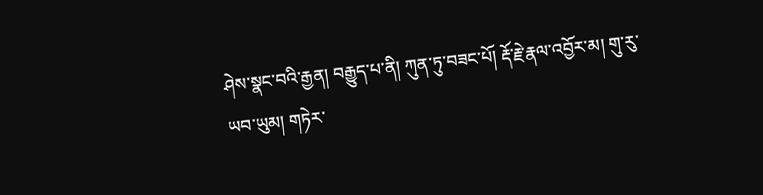ཤེས་སྣང་བའི་རྒྱན། བརྒྱུད་པ་ནི། ཀུན་ཏུ་བཟང་པོ། རྡོ་རྗེ་རྣལ་འབྱོར་མ། གུ་རུ་ཡབ་ཡུམ། གཏེར་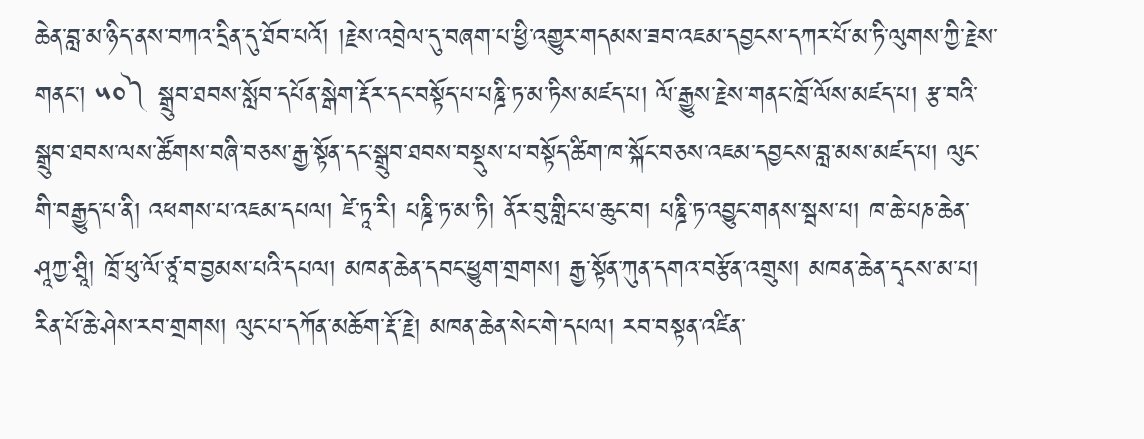ཆེན་བླ་མ་ཉིད་ནས་བཀའ་དྲིན་དུ་ཐོབ་པའོ། །རྗེས་འབྲེལ་དུ་བཞག་པ་ཕྱི་འགྱུར་གདམས་ཟབ་འཇམ་དབྱངས་དཀར་པོ་མ་ཏི་ལུགས་ཀྱི་རྗེས་གནང་། ༥༠༽ སྒྲུབ་ཐབས་སློབ་དཔོན་སྒེག་རྡོར་དང་བསྟོད་པ་པཎྜི་ཏ་མ་ཏིས་མཛད་པ། ལོ་རྒྱུས་རྗེས་གནང་ཁྲོ་ལོས་མཛད་པ། རྩ་བའི་སྒྲུབ་ཐབས་ལས་ཚོགས་བཞི་བཅས་རྒྱ་སྟོན་དང་སྒྲུབ་ཐབས་བསྡུས་པ་བསྟོད་ཚིག་ཁ་སྐོང་བཅས་འཇམ་དབྱངས་བླ་མས་མཛད་པ། ལུང་གི་བརྒྱུད་པ་ནི། འཕགས་པ་འཇམ་དཔལ། ཛེ་ཏཱ་རི། པཎྜི་ཏ་མ་ཏི། ནོར་བུ་གླིང་པ་ཆུང་བ། པཎྜི་ཏ་འབྱུང་གནས་སྦས་པ། ཁ་ཆེ་པཎ་ཆེན་ཤཱཀྱ་ཤྲཱི། ཁྲོ་ཕུ་ལོ་ཙཱ་བ་བྱམས་པའི་དཔལ། མཁན་ཆེན་དབང་ཕྱུག་གྲགས། རྒྱ་སྟོན་ཀུན་དགའ་བརྩོན་འགྲུས། མཁན་ཆེན་དྭངས་མ་པ། རིན་པོ་ཆེ་ཤེས་རབ་གྲགས། ལུང་པ་དཀོན་མཆོག་རྡོ་རྗེ། མཁན་ཆེན་སེང་གེ་དཔལ། རབ་བསྟན་འཛིན་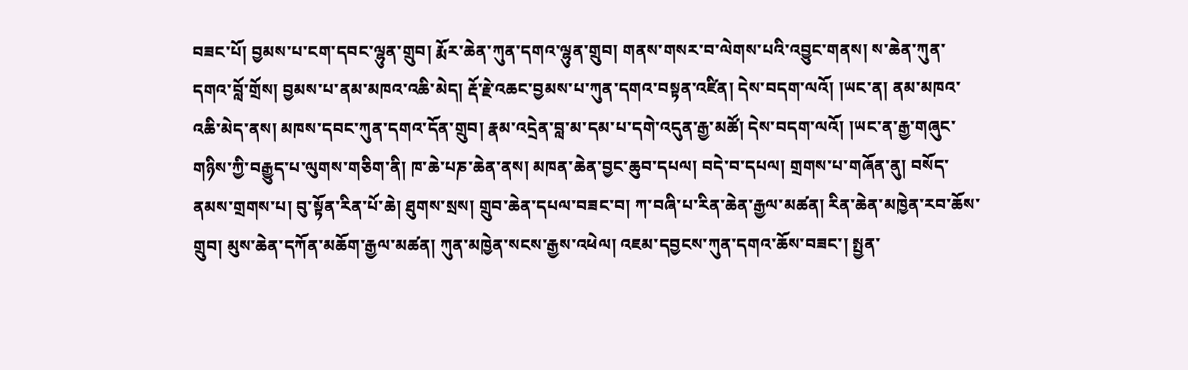བཟང་པོ། བྱམས་པ་ངག་དབང་ལྷུན་གྲུབ། རྨོར་ཆེན་ཀུན་དགའ་ལྷུན་གྲུབ། གནས་གསར་བ་ལེགས་པའི་འབྱུང་གནས། ས་ཆེན་ཀུན་དགའ་བློ་གྲོས། བྱམས་པ་ནམ་མཁའ་འཆི་མེད། རྡོ་རྗེ་འཆང་བྱམས་པ་ཀུན་དགའ་བསྟན་འཛིན། དེས་བདག་ལའོ། །ཡང་ན། ནམ་མཁའ་འཆི་མེད་ནས། མཁས་དབང་ཀུན་དགའ་དོན་གྲུབ། རྣམ་འདྲེན་བླ་མ་དམ་པ་དགེ་འདུན་རྒྱ་མཚོ། དེས་བདག་ལའོ། །ཡང་ན་རྒྱ་གཞུང་གཉིས་ཀྱི་བརྒྱུད་པ་ལུགས་གཅིག་ནི། ཁ་ཆེ་པཎ་ཆེན་ནས། མཁན་ཆེན་བྱང་ཆུབ་དཔལ། བདེ་བ་དཔལ། གྲགས་པ་གཞོན་ནུ། བསོད་ནམས་གྲགས་པ། བུ་སྟོན་རིན་པོ་ཆེ། ཐུགས་སྲས། གྲུབ་ཆེན་དཔལ་བཟང་བ། ཀ་བཞི་པ་རིན་ཆེན་རྒྱལ་མཚན། རིན་ཆེན་མཁྱེན་རབ་ཆོས་གྲུབ། མུས་ཆེན་དཀོན་མཆོག་རྒྱལ་མཚན། ཀུན་མཁྱེན་སངས་རྒྱས་འཕེལ། འཇམ་དབྱངས་ཀུན་དགའ་ཆོས་བཟང་། སྤྱན་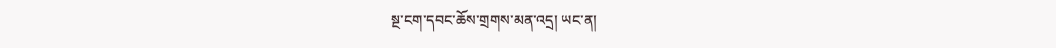སྔ་ངག་དབང་ཆོས་གྲགས་མན་འདྲ། ཡང་ན།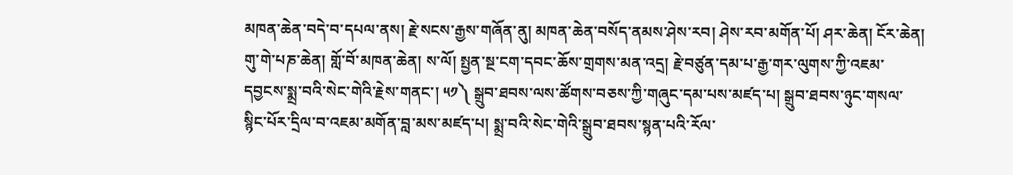མཁན་ཆེན་བདེ་བ་དཔལ་ནས། རྗེ་སངས་རྒྱས་གཞོན་ནུ། མཁན་ཆེན་བསོད་ནམས་ཤེས་རབ། ཤེས་རབ་མགོན་པོ། ཤར་ཆེན། ངོར་ཆེན། གུ་གེ་པཎ་ཆེན། གློ་བོ་མཁན་ཆེན། ས་ལོ། སྤྱན་སྔ་ངག་དབང་ཆོས་གྲགས་མན་འདྲ། རྗེ་བཙུན་དམ་པ་རྒྱ་གར་ལུགས་ཀྱི་འཇམ་དབྱངས་སྨྲ་བའི་སེང་གེའི་རྗེས་གནང་། ༥༡༽ སྒྲུབ་ཐབས་ལས་ཚོགས་བཅས་ཀྱི་གཞུང་དམ་པས་མཛད་པ། སྒྲུབ་ཐབས་ཉུང་གསལ་སྙིང་པོར་དྲིལ་བ་འཇམ་མགོན་བླ་མས་མཛད་པ། སྨྲ་བའི་སེང་གེའི་སྒྲུབ་ཐབས་སྙན་པའི་རོལ་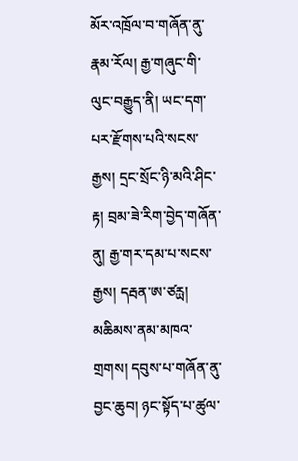མོར་འཁྲོལ་བ་གཞོན་ནུ་རྣམ་རོལ། རྒྱ་གཞུང་གི་ལུང་བརྒྱུད་ནི། ཡང་དག་པར་རྫོགས་པའི་སངས་རྒྱས། དྲང་སྲོང་ཉི་མའི་ཤིང་རྟ། བྲམ་ཟེ་རིག་བྱེད་གཞོན་ནུ། རྒྱ་གར་དམ་པ་སངས་རྒྱས། དརྦན་ཨ་ཙརྻ། མཆིམས་ནམ་མཁའ་གྲགས། དབུས་པ་གཞོན་ནུ་བྱང་ཆུབ། ཉང་སྟོད་པ་ཚུལ་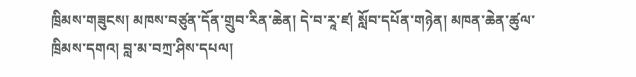ཁྲིམས་གཟུངས། མཁས་བཙུན་དོན་གྲུབ་རིན་ཆེན། དེ་བ་རཱ་ཛ། སློབ་དཔོན་གཉེན། མཁན་ཆེན་ཚུལ་ཁྲིམས་དགའ། བླ་མ་བཀྲ་ཤིས་དཔལ།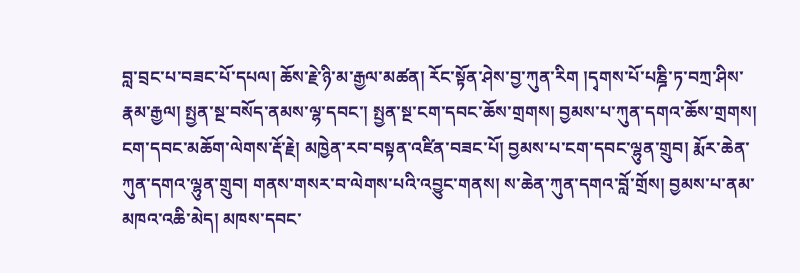བླ་བྲང་པ་བཟང་པོ་དཔལ། ཆོས་རྗེ་ཉི་མ་རྒྱལ་མཚན། རོང་སྟོན་ཤེས་བྱ་ཀུན་རིག །དྭགས་པོ་པཎྜི་ཏ་བཀྲ་ཤིས་རྣམ་རྒྱལ། སྤྱན་སྔ་བསོད་ནམས་ལྷ་དབང་། སྤྱན་སྔ་ངག་དབང་ཆོས་གྲགས། བྱམས་པ་ཀུན་དགའ་ཆོས་གྲགས། ངག་དབང་མཆོག་ལེགས་རྡོ་རྗེ། མཁྱེན་རབ་བསྟན་འཛིན་བཟང་པོ། བྱམས་པ་ངག་དབང་ལྷུན་གྲུབ། རྨོར་ཆེན་ཀུན་དགའ་ལྷུན་གྲུབ། གནས་གསར་བ་ལེགས་པའི་འབྱུང་གནས། ས་ཆེན་ཀུན་དགའ་བློ་གྲོས། བྱམས་པ་ནམ་མཁའ་འཆི་མེད། མཁས་དབང་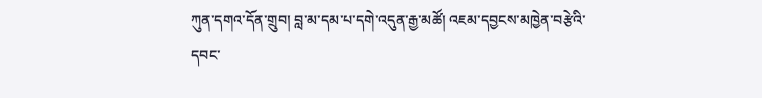ཀུན་དགའ་དོན་གྲུབ། བླ་མ་དམ་པ་དགེ་འདུན་རྒྱ་མཚོ། འཇམ་དབྱངས་མཁྱེན་བརྩེའི་དབང་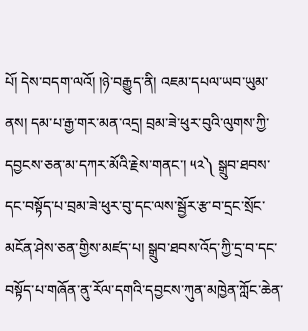པོ། དེས་བདག་ལའོ། །ཉེ་བརྒྱུད་ནི། འཇམ་དཔལ་ཡབ་ཡུམ་ནས། དམ་པ་རྒྱ་གར་མན་འདྲ། བྲམ་ཟེ་ཕུར་བུའི་ལུགས་ཀྱི་དབྱངས་ཅན་མ་དཀར་མོའི་རྗེས་གནང་། ༥༢༽ སྒྲུབ་ཐབས་དང་བསྟོད་པ་བྲམ་ཟེ་ཕུར་བུ་དང་ལས་སྦྱོར་རྩ་བ་དྲང་སྲོང་མངོན་ཤེས་ཅན་གྱིས་མཛད་པ། སྒྲུབ་ཐབས་འོད་ཀྱི་དྲ་བ་དང་བསྟོད་པ་གཞོན་ནུ་རོལ་དགའི་དབྱངས་ཀུན་མཁྱེན་ཀློང་ཆེན་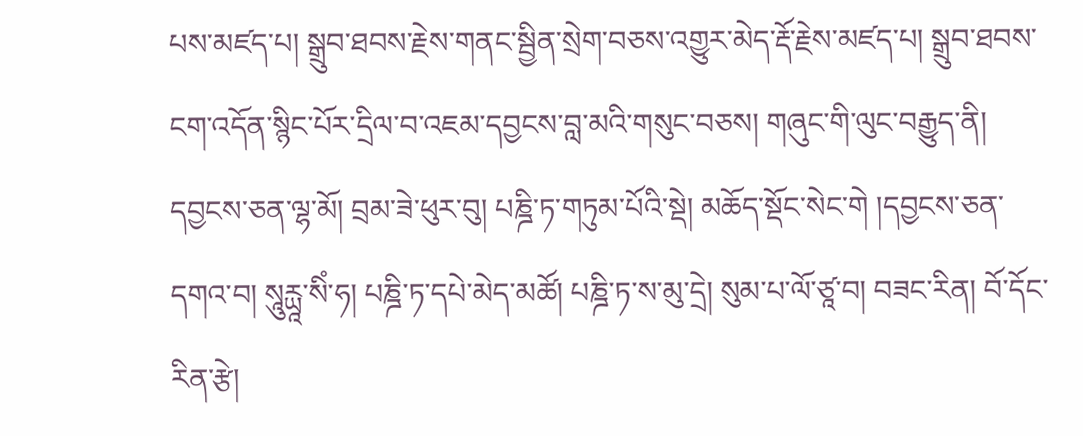པས་མཛད་པ། སྒྲུབ་ཐབས་རྗེས་གནང་སྦྱིན་སྲེག་བཅས་འགྱུར་མེད་རྡོ་རྗེས་མཛད་པ། སྒྲུབ་ཐབས་ངག་འདོན་སྙིང་པོར་དྲིལ་བ་འཇམ་དབྱངས་བླ་མའི་གསུང་བཅས། གཞུང་གི་ལུང་བརྒྱུད་ནི། དབྱངས་ཅན་ལྷ་མོ། བྲམ་ཟེ་ཕུར་བུ། པཎྜི་ཏ་གཏུམ་པོའི་སྡེ། མཆོད་སྡོང་སེང་གེ །དབྱངས་ཅན་དགའ་བ། སཱུརྻཱ་སིཾ་ཧ། པཎྜི་ཏ་དཔེ་མེད་མཚོ། པཎྜི་ཏ་ས་མུ་དྲེ། སུམ་པ་ལོ་ཙཱ་བ། བཟང་རིན། བོ་དོང་རིན་རྩེ།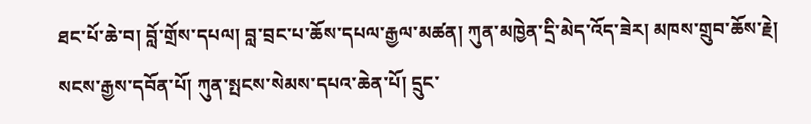ཐང་པོ་ཆེ་བ། བློ་གྲོས་དཔལ། བླ་བྲང་པ་ཆོས་དཔལ་རྒྱལ་མཚན། ཀུན་མཁྱེན་དྲི་མེད་འོད་ཟེར། མཁས་གྲུབ་ཆོས་རྗེ། སངས་རྒྱས་དབོན་པོ། ཀུན་སྤངས་སེམས་དཔའ་ཆེན་པོ། དྲུང་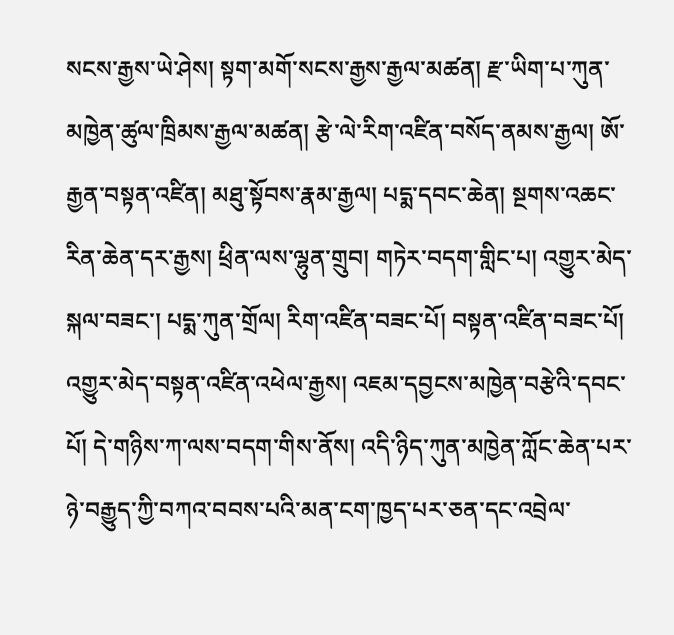སངས་རྒྱས་ཡེ་ཤེས། སྟག་མགོ་སངས་རྒྱས་རྒྱལ་མཚན། རྫ་ཡིག་པ་ཀུན་མཁྱེན་ཚུལ་ཁྲིམས་རྒྱལ་མཚན། རྩེ་ལེ་རིག་འཛིན་བསོད་ནམས་རྒྱལ། ཨོ་རྒྱན་བསྟན་འཛིན། མཐུ་སྟོབས་རྣམ་རྒྱལ། པདྨ་དབང་ཆེན། སྔགས་འཆང་རིན་ཆེན་དར་རྒྱས། ཕྲིན་ལས་ལྷུན་གྲུབ། གཏེར་བདག་གླིང་པ། འགྱུར་མེད་སྐལ་བཟང་། པདྨ་ཀུན་གྲོལ། རིག་འཛིན་བཟང་པོ། བསྟན་འཛིན་བཟང་པོ། འགྱུར་མེད་བསྟན་འཛིན་འཕེལ་རྒྱས། འཇམ་དབྱངས་མཁྱེན་བརྩེའི་དབང་པོ། དེ་གཉིས་ཀ་ལས་བདག་གིས་ནོས། འདི་ཉིད་ཀུན་མཁྱེན་ཀློང་ཆེན་པར་ཉེ་བརྒྱུད་ཀྱི་བཀའ་བབས་པའི་མན་ངག་ཁྱད་པར་ཅན་དང་འབྲེལ་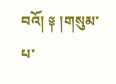བའོ། ༈ །གསུམ་པ་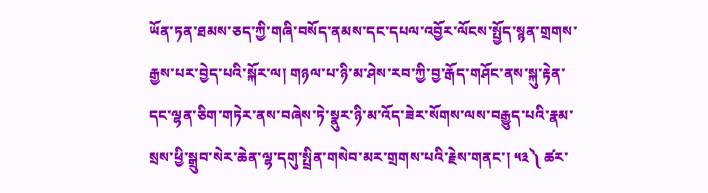ཡོན་ཏན་ཐམས་ཅད་ཀྱི་གཞི་བསོད་ནམས་དང་དཔལ་འབྱོར་ལོངས་སྤྱོད་སྙན་གྲགས་རྒྱས་པར་བྱེད་པའི་སྐོར་ལ། གཉལ་པ་ཉི་མ་ཤེས་རབ་ཀྱི་བྱ་རྒོད་གཤོང་ནས་སྐུ་རྟེན་དང་ལྷན་ཅིག་གཏེར་ནས་བཞེས་ཏེ་སྣུར་ཉི་མ་འོད་ཟེར་སོགས་ལས་བརྒྱུད་པའི་རྣམ་སྲས་ཕྱི་སྒྲུབ་སེར་ཆེན་ལྷ་དགུ་སྤྲིན་གསེབ་མར་གྲགས་པའི་རྗེས་གནང་། ༥༣༽ ཚར་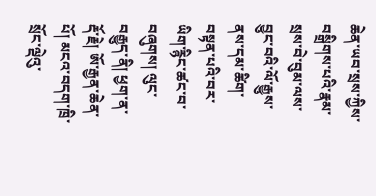ཆེན་ཡབ་སྲས་ཀྱིས་བསྒྲིགས་པའི་རྣམ་སྲས་བེ་བུམ་ལས་བྱུང་བའི་ལོ་རྒྱུས་ནས་དམ་ཚིག་བསྟན་པའི་བར་ཡིག་རྙིང་ཚང་བ་བཞུགས། ལུང་བརྒྱུད་ནི། ཕྱག་ན་རྡོ་རྗེ། ཨོ་རྒྱན་ཆེན་པོ། མངའ་བདག་ཁྲི་སྲོང་ལྡེའུ་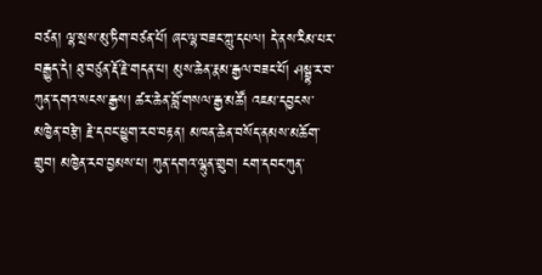བཙན། ལྷ་སྲས་མུ་ཏིག་བཙན་པོ། ཞང་ལྷ་བཟང་ཀླུ་དཔལ། དེ་ནས་རིམ་པར་བརྒྱུད་དེ། ཐུ་བཙུན་རྡོ་རྗེ་གདན་པ། མུས་ཆེན་རྣམ་རྒྱལ་བཟང་པོ། ཤམྦྷ་ར་བ་ཀུན་དགའ་སངས་རྒྱས། ཚར་ཆེན་བློ་གསལ་རྒྱ་མཚོ། འཇམ་དབྱངས་མཁྱེན་བརྩེ། རྗེ་དབང་ཕྱུག་རབ་བརྟན། མཁན་ཆེན་བསོད་ནམས་མཆོག་གྲུབ། མཁྱེན་རབ་བྱམས་པ། ཀུན་དགའ་ལྷུན་གྲུབ། ངག་དབང་ཀུན་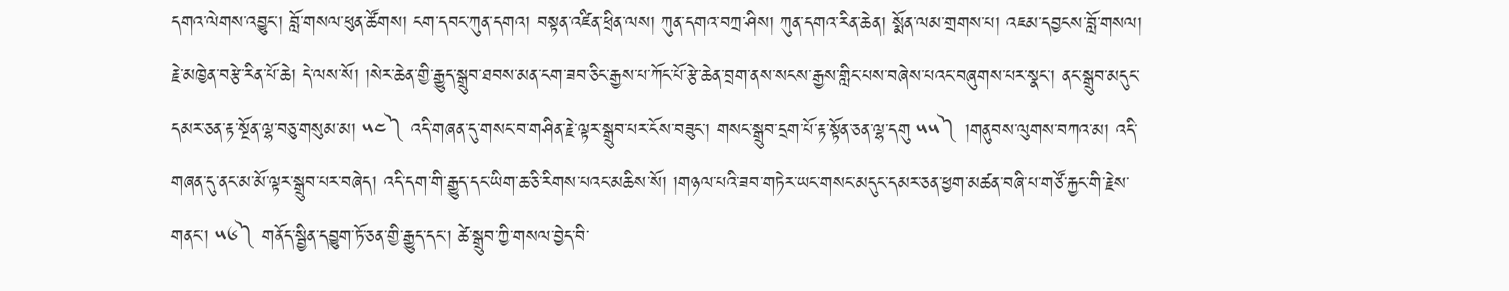དགའ་ལེགས་འབྱུང་། བློ་གསལ་ཕུན་ཚོགས། ངག་དབང་ཀུན་དགའ། བསྟན་འཛིན་ཕྲིན་ལས། ཀུན་དགའ་བཀྲ་ཤིས། ཀུན་དགའ་རིན་ཆེན། སྨོན་ལམ་གྲགས་པ། འཇམ་དབྱངས་བློ་གསལ། རྗེ་མཁྱེན་བརྩེ་རིན་པོ་ཆེ། དེ་ལས་སོ། །སེར་ཆེན་གྱི་རྒྱུད་སྒྲུབ་ཐབས་མན་ངག་ཟབ་ཅིང་རྒྱས་པ་ཀོང་པོ་རྩེ་ཆེན་བྲག་ནས་སངས་རྒྱས་གླིང་པས་བཞེས་པའང་བཞུགས་པར་སྣང་། ནང་སྒྲུབ་མདུང་དམར་ཅན་རྟ་སྔོན་ལྷ་བཅུ་གསུམ་མ། ༥༤༽ འདི་གཞན་དུ་གསང་བ་གཤིན་རྗེ་ལྟར་སྒྲུབ་པར་ངོས་བཟུང་། གསང་སྒྲུབ་དྲག་པོ་རྟ་སྟོན་ཅན་ལྷ་དགུ ༥༥༽ །གནུབས་ལུགས་བཀའ་མ། འདི་གཞན་དུ་ནང་མ་མོ་ལྟར་སྒྲུབ་པར་བཞེད། འདི་དག་གི་རྒྱུད་དང་ཡིག་ཆ་ཅི་རིགས་པའང་མཆིས་སོ། །གཉལ་པའི་ཟབ་གཏེར་ཡང་གསང་མདུང་དམར་ཅན་ཕྱག་མཚན་བཞི་པ་གཙོ་རྐྱང་གི་རྗེས་གནང་། ༥༦༽ གནོད་སྦྱིན་དབྱུག་ཏོ་ཅན་གྱི་རྒྱུད་དང་། ཚེ་སྒྲུབ་ཀྱི་གསལ་བྱེད་བི་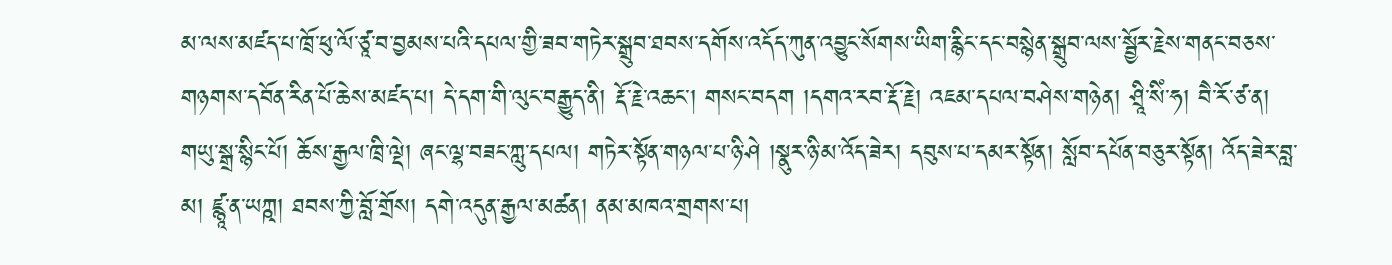མ་ལས་མཛད་པ་ཁྲོ་ཕུ་ལོ་ཙཱ་བ་བྱམས་པའི་དཔལ་གྱི་ཟབ་གཏེར་སྒྲུབ་ཐབས་དགོས་འདོད་ཀུན་འབྱུང་སོགས་ཡིག་རྙིང་དང་བསྙེན་སྒྲུབ་ལས་སྦྱོར་རྗེས་གནང་བཅས་གཉགས་དབོན་རིན་པོ་ཆེས་མཛད་པ། དེ་དག་གི་ལུང་བརྒྱུད་ནི། རྡོ་རྗེ་འཆང་། གསང་བདག །དགའ་རབ་རྡོ་རྗེ། འཇམ་དཔལ་བཤེས་གཉེན། ཤྲཱི་སིཾ་ཧ། བཻ་རོ་ཙ་ན། གཡུ་སྒྲ་སྙིང་པོ། ཆོས་རྒྱལ་ཁྲི་ལྡེ། ཞང་ལྷ་བཟང་ཀླུ་དཔལ། གཏེར་སྟོན་གཉལ་པ་ཉི་ཤེ །སྣུར་ཉི་མ་འོད་ཟེར། དབུས་པ་དམར་སྟོན། སློབ་དཔོན་བཅུར་སྟོན། འོད་ཟེར་བླ་མ། ཛྙཱ་ན་ཡཀྵ། ཐབས་ཀྱི་བློ་གྲོས། དགེ་འདུན་རྒྱལ་མཚན། ནམ་མཁའ་གྲགས་པ།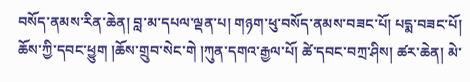བསོད་ནམས་རིན་ཆེན། བླ་མ་དཔལ་ལྡན་པ། གཉག་ཕུ་བསོད་ནམས་བཟང་པོ། པདྨ་བཟང་པོ། ཆོས་ཀྱི་དབང་ཕྱུག །ཆོས་གྲུབ་སེང་གེ །ཀུན་དགའ་རྒྱལ་པོ། ཚེ་དབང་བཀྲ་ཤིས། ཚར་ཆེན། མེ་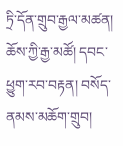ཏྲི་དོན་གྲུབ་རྒྱལ་མཚན། ཆོས་ཀྱི་རྒྱ་མཚོ། དབང་ཕྱུག་རབ་བརྟན། བསོད་ནམས་མཆོག་གྲུབ།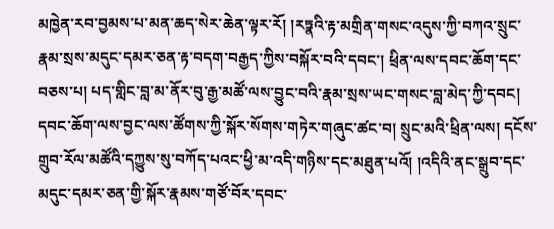མཁྱེན་རབ་བྱམས་པ་མན་ཆད་སེར་ཆེན་ལྟར་རོ། །རཏྣའི་རྟ་མགྲིན་གསང་འདུས་ཀྱི་བཀའ་སྲུང་རྣམ་སྲས་མདུང་དམར་ཅན་རྟ་བདག་བརྒྱད་ཀྱིས་བསྐོར་བའི་དབང་། ཕྲིན་ལས་དབང་ཆོག་དང་བཅས་པ། པད་གླིང་བླ་མ་ནོར་བུ་རྒྱ་མཚོ་ལས་བྱུང་བའི་རྣམ་སྲས་ཡང་གསང་བླ་མེད་ཀྱི་དབང། དབང་ཆོག་ལས་བྱང་ལས་ཚོགས་ཀྱི་སྐོར་སོགས་གཏེར་གཞུང་ཚང་བ། སྲུང་མའི་ཕྲིན་ལས། དངོས་གྲུབ་རོལ་མཚོའི་དཀྱུས་སུ་བཀོད་པའང་ཕྱི་མ་འདི་གཉིས་དང་མཐུན་པའོ། །འདིའི་ནང་སྒྲུབ་དང་མདུང་དམར་ཅན་གྱི་སྐོར་རྣམས་གཙོ་བོར་དབང་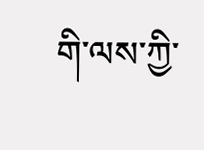གི་ལས་ཀྱི་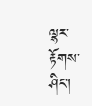ལྷར་རྟོགས་ཤིང་།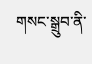གསང་སྒྲུབ་ནི་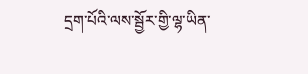དྲག་པོའི་ལས་སྦྱོར་གྱི་ལྷ་ཡིན་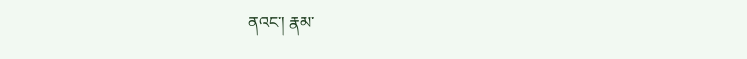ནའང་། རྣམ་